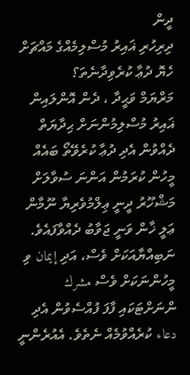ދީން
ދިރިހުރި ޣައިރު މުސްލިމެއްގެ މައްޗަށް ހެޔޮ ދުޢާ ކުރެވިދާނެތަ؟
މަރްޔަމް ވަޙީދާ ، ދެން އޮންލައިން
ޣައިރު މުސްލިމުންނަށް ޙިދާޔަތް ދެއްވުން އެދި ދުޢާ ކުރެވޭތޯ ބައެއް މީހުން ކުރަމުން އަންނަ ސުވާލަށް މަޝްހޫރު ދީނީ ޢިލްމުވެރިޔާ ނޫމާން ޢަލީ ޚާން ވަނީ ޖަވާބު ދެއްވާފައެވެ.
ނަބިއްޔާއަކަށް ވެސް، އަދި إيمان ވި މީހުންނަކަށް ވެސް مشرك ންނަށްޓަކައި ފާފަ ފުއްސެވުން އެދި دعاء ކުރެއްވުމެއް ނެތެވެ. އެއުރެންނީ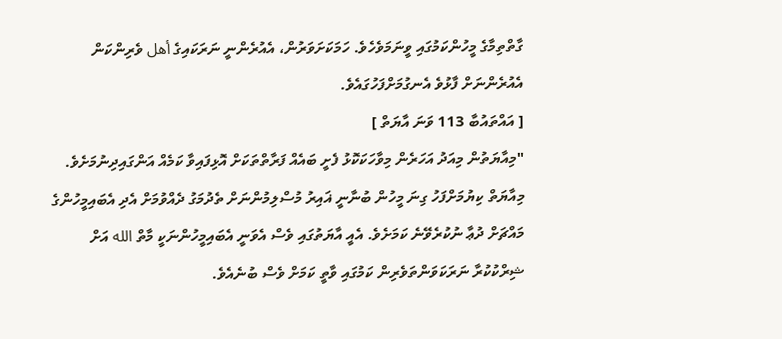ގާތްތިމާގެ މީހުންކަމުގައި ވީނަމަވެހެވެ. ހަމަކަށަވަރުން، އެއުރެންނީ ނަރަކައިގެ أهل ވެރިންކަން އެއުރެންނަށް ފާޅުވެ އެނގުމަށްފަހުގައެވެ.
[ އައްތައުބާ 113 ވަނަ އާޔަތް ]
"މިއާޔަތުން މިއަދު އަހަރެން މިވާހަކަކޮޅު ފެށީ ބައެއް ފަރާތްތަކަށް އޮޅިފައިވާ ކަމެއް އަންގައިދިނުމަށެވެ. މިއާޔަތް ކިޔުމަށްފަހު ގިނަ މީހުން ބުނާނީ ޣައިރު މުސްލިމުންނަށް ތެދުމަގު ދެއްވުމަށް އެދި އެބައިމީހުންގެ މައްޗަށް ދުޢާ ނުކުރެވޭނެ ކަމަށެވެ. އެއީ އާޔަތުގައި ވެސް އެވަނީ އެބައިމީހުންނަކީ މާތް الله އަށް ޝިރްކުކުރާ ނަރަކަވަންތަވެރިން ކަމުގައި ވާތީ ކަމަށް ވެސް ބުނެއެވެ.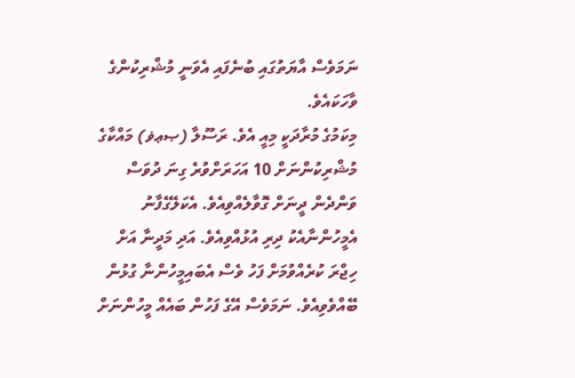ނަމަވެސް އާޔަތުގައި ބުނެފައި އެވަނީ މުޝްރިކުންގެ ވާހަކައެވެ.
މިކަމުގެ މުރާދަކީ މިއީ އެވެ. ރަސޫލާ (ޞޢޥ) މައްކާގެ މުޝްރިކުންނަށް 10 އަހަރަށްވުރެ ގިނަ ދުވަސް ވަންދެން ދީނަށް ގޮވާލެއްވިއެވެ. އެކަލޭގެފާނު އެމީހުންނާއެކު ދިރި އުޅުއްވިއެވެ. އަދި މަދީނާ އަށް ހިޖްރަ ކުރެއްވުމަށް ފަހު ވެސް އެބައިމީހުންނާ ގުޅުން ބޭއްވެވިއެވެ. ނަމަވެސް އޭގެ ފަހުން ބައެއް މީހުންނަށް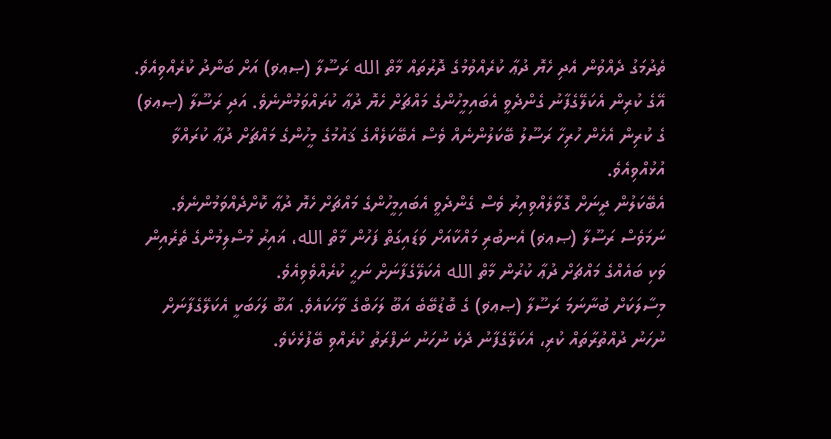ތެދުމަގު ދެއްވުން އެދި ހެޔޮ ދުޢާ ކުރެއްވުމުގެ ދޮރުތައް މާތް الله ރަސޫލާ (ޞޢޥ) އަށް ބަންދު ކުރެއްވިއެވެ. އޭގެ ކުރިން އެކަލޭގެފާނު ގެންދެވީ އެބައިމީހުންގެ މައްޗަށް ހެޔޮ ދުޢާ ކުރައްވަމުންނެވެ. އަދި ރަސޫލާ (ޞޢޥ) ގެ ކުރިން އެހެން ހުރިހާ ރަސޫލު ބޭކަލުންނެއް ވެސް އެބޭކަލެއްގެ ޤައުމުގެ މީހުންގެ މައްޗަށް ދުޢާ ކުރައްވާ އުޅުއްވިއެވެ.
އެބޭކަލުން ދީނަށް ގޮވާލެއްވިއިރު ވެސް ގެންދެވީ އެބައިމީހުންގެ މައްޗަށް ހެޔޮ ދުޢާ ކޮށްދެއްވަމުންނެވެ. ނަމަވެސް ރަސޫލާ (ޞޢޥ) އެނބުރި މައްކާއަށް ވަޑައިގަތް ފަހުން މާތް الله، ޣައިރު މުސްލިމުންގެ ތެރެއިން ވަކި ބައެއްގެ މައްޗަށް ދުޢާ ކުރުން މާތް الله އެކަލޭގެފާނަށް ނަޙީ ކުރެއްވެވިއެވެ.
މިސާލަކަށް ބުނާނަމަ ރަސޫލާ (ޞޢޥ) ގެ ބޮޑުބޭބެ އަބޫ ލަހަބްގެ ވާހަކައެވެ. އަބޫ ލަހަބަކީ އެކަލޭގެފާނަށް ނުހަނު ދުއްތުރާތައް ކުރި، އެކަލޭގެފާނު ދެކެ ނުހަނު ނަފްރަތު ކުރެއްވި ބޭފުޅެކެވެ.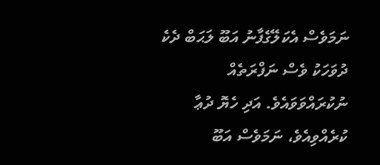ނަމަވެސް އެކަލޭގެފާނު އަބޫ ލަޙަބް ދެކެ ދުވަހަކު ވެސް ނަފްރަތެއް ނުކުރައްވަވައެވެ. އަދި ހެޔޮ ދުޢާ ކުރެއްވިއެވެ، ނަމަވެސް އަބޫ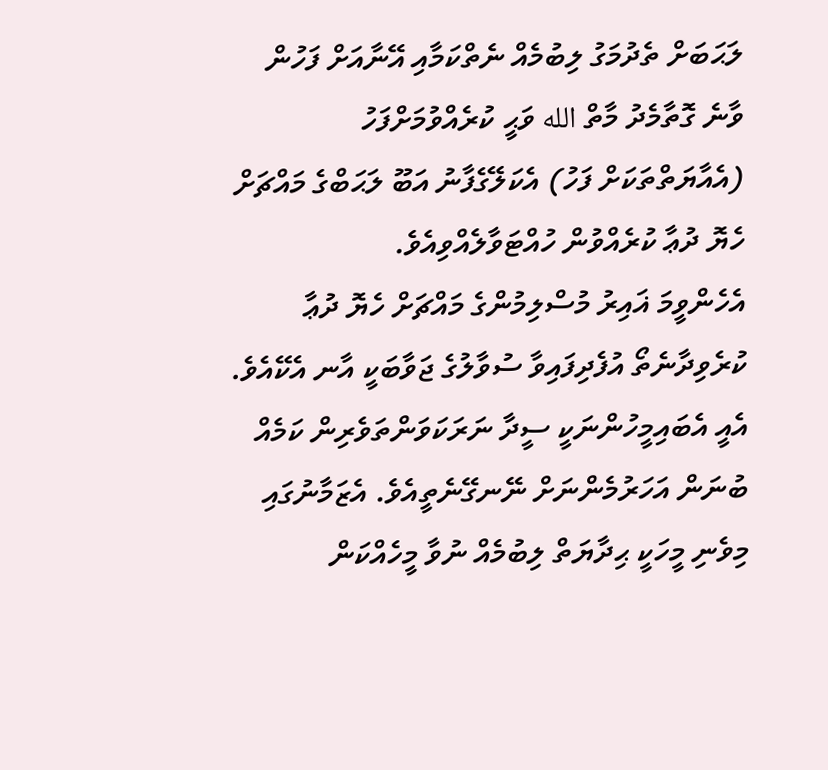ލަޙަބަށް ތެދުމަގު ލިބުމެއް ނެތްކަމާއި އޭނާއަށް ފަހުން ވާނެ ގޮތާމެދު މާތް الله ވަޙީ ކުރެއްވުމަށްފަހު (އެއާޔަތްތަކަށް ފަހު) އެކަލޭގެފާނު އަބޫ ލަޙަބްގެ މައްޗަށް ހެޔޮ ދުޢާ ކުރެއްވުން ހުއްޓަވާލެއްވިއެވެ.
އެހެންވީމަ ޣައިރު މުސްލިމުންގެ މައްޗަށް ހެޔޮ ދުޢާ ކުރެވިދާނެތޯ އުފެދިފައިވާ ސުވާލުގެ ޖަވާބަކީ އާނ އެކޭއެވެ. އެއީ އެބައިމީހުންނަކީ ސީދާ ނަރަކަވަންތަވެރިން ކަމެއް ބުނަން އަހަރުމެންނަށް ނޭނގޭނެތީއެވެ. އެޒަމާނުގައި މިވެނި މީހަކީ ޙިދާޔަތް ލިބުމެއް ނުވާ މީހެއްކަން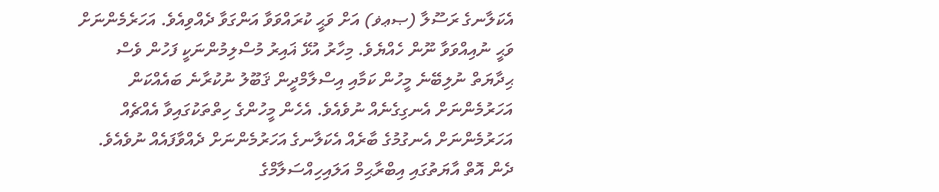އެކަލާނގެ ރަސޫލާ (ޞޢޥ) އަށް ވަޙީ ކުރައްވަވާ އަންގަވާ ދެއްވިއެވެ. އަހަރެމެންނަށް ވަޙީ ނުއިއްވަވާ ނޫން ހެއްޔެވެ. މިހާރު އުޅޭ ޣައިރު މުސްލިމުންނަކީ ފަހުން ވެސް ޙިދާޔަތް ނުލިބޭނެ މީހުން ކަމާއި އިސްލާމްދީން ޤަބޫލު ނުކުރާނެ ބައެއްކަން އަހަރުމެންނަށް އެނގިގެނެއް ނުވެއެވެ. އެހެން މީހުންގެ ހިތްތަކުގައިވާ އެއްޗެއް އަހަރުމެންނަށް އެނގުމުގެ ބާރެއް އެކަލާނގެ އަހަރުމެންނަށް ދެއްވާފައެއް ނުވެއެވެ.
ދެން އޮތް އާޔަތުގައި އިބްރާޙިމް އަލައިހިއްސަލާމްގެ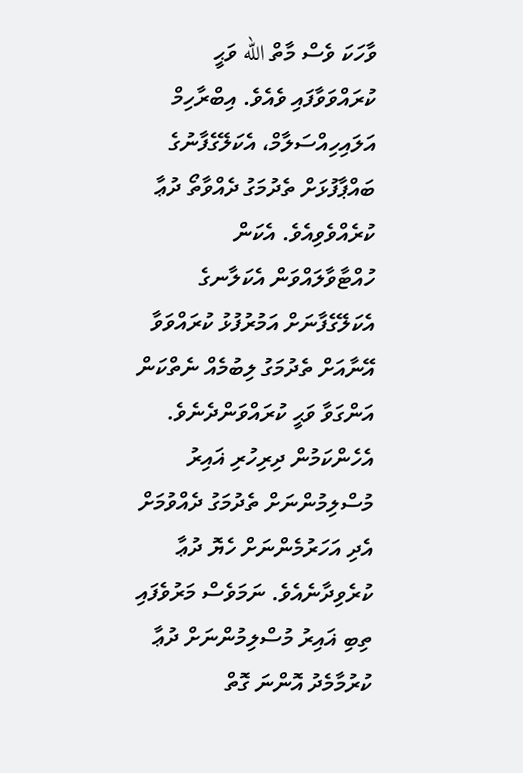ވާހަކަ ވެސް މާތް الله ވަޙީ ކުރައްވަވާފައި ވެއެވެ. އިބްރާހިމް އަލައިހިއްސަލާމް، އެކަލޭގެފާނުގެ ބައްޕާފުޅަށް ތެދުމަގު ދެއްވާތޯ ދުޢާ ކުރެއްވެވިއެވެ. އެކަން ހުއްޓާވާލައްވަން އެކަލާނގެ އެކަލޭގެފާނަށް އަމުރުފުޅު ކުރައްވަވާ އޭނާއަށް ތެދުމަގު ލިބުމެއް ނެތްކަން އަންގަވާ ވަޙީ ކުރައްވަންދެނެވެ.
އެހެންކަމުން ދިރިހުރި ޣައިރު މުސްލިމުންނަށް ތެދުމަގު ދެއްވުމަށް އެދި އަހަރުމެންނަށް ހެޔޮ ދުޢާ ކުރެވިދާނެއެވެ. ނަމަވެސް މަރުވެފައި ތިބި ޣައިރު މުސްލިމުންނަށް ދުޢާ ކުރުމާމެދު އޮންނަ ގޮތް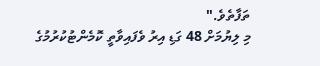ތަފާތެވެ."
މި ލިޔުމަށް 48 ގަޑި އިރު ވެފައިވާތީ ކޮމެންޓުކުރުމުގެ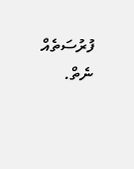ފުރުސަތެއް ނެތް.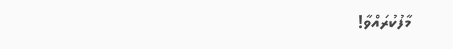މާފުކުރައްވާ!